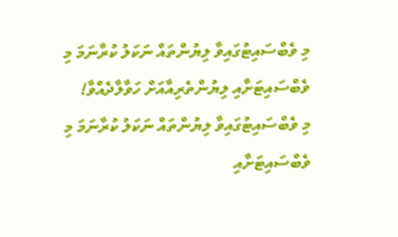މި ވެބްސައިޓުގައިވާ ލިޔުންތައް ނަކަލު ކުރާނަމަ މި ވެބްސައިޓަށާއި ލިޔުންތެރިއާއަށް ހަވާލާދެއްވާ!
މި ވެބްސައިޓުގައިވާ ލިޔުންތައް ނަކަލު ކުރާނަމަ މި ވެބްސައިޓަށާއި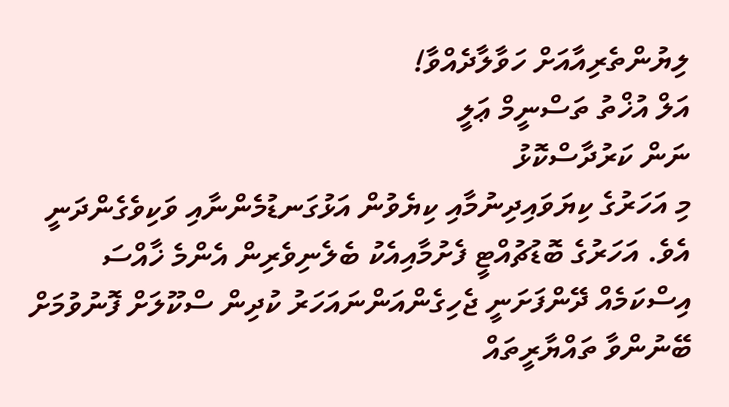ލިޔުންތެރިއާއަށް ހަވާލާދެއްވާ!
އަލް އުޚްތު ތަސްނީމް ޢަލީ
ނަން ކަރުދާސްކޮޅު
މި އަހަރުގެ ކިޔަވައިދިނުމާއި ކިޔެވުން އަޅުގަނޑުމެންނާއި ވަކިވެގެންދަނީ އެވެ. އަހަރުގެ ބޮޑުޗުއްޓީ ފެށުމާއިއެކު ބެލެނިވެރިން އެންމެ ޚާއްސަ އިސްކަމެއް ދޭންފަށަނީ ޖެހިގެންއަންނައަހަރު ކުދިން ސްކޫލަށް ފޮނުވުމަށް ބޭނުންވާ ތައްޔާރީތައް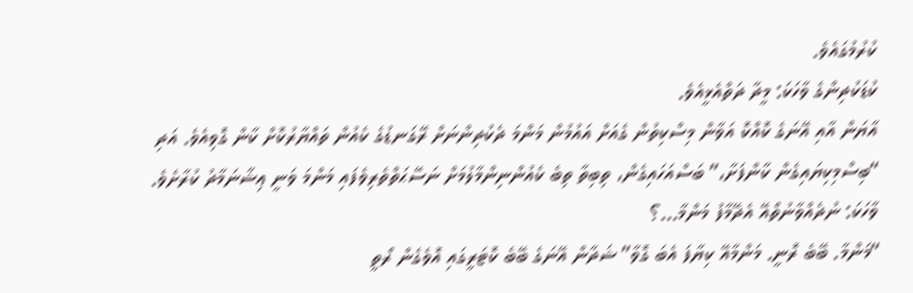ކުރުމުގައެވެ.
ކުޑަކުދިންގެ ވާހަކަ: މީދާ ދަތްއެޅީއެވެ.
އާޔަން އާއި އޭނަގެ ކޮއްކޮ އަވާން މިސްކިތުން ގެއަށް އައުމުން މަންމަ ދެކުދިންނަށް ރޭގަނޑުގެ ކެއުން ތައްޔާރުކޮށް ކާން ގޮވިއެވެ. އަދި “ބިސްމިކިޔައިގެން ކާންފަށާ،” ބަސްއަހައިގެން، ތިބިތާ ތިބެ ކެއުންނިންމާލުމަށް ނަސޭޙަތްތެރިވެފައި މަންމަ ވަނީ ޢިޝާނަމާދު ކުރާށެވެ.
ވާހަކަ: ނުދެއްވާނުތޯއޭ އެދޭމާފު މަންމާ…؟
“މަންމާ. ބޭބެ ރޮނީ. މަންމާއޭ ކިޔާފަ އެބަ ގޮވާ” ޝަދާން އޭނަގެ ބޭބެ ކޮޓަރީގައި އޮވެގެން ރޯތީ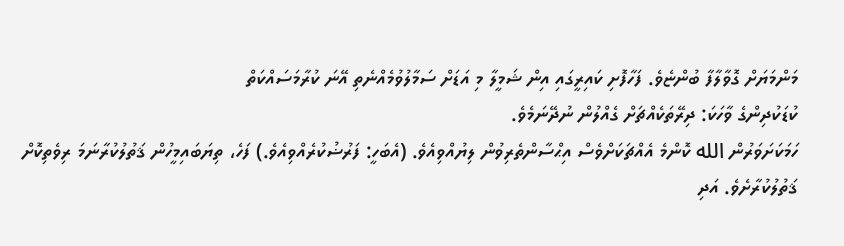މަންމަޔަށް ގޮވާލާފާ ބުންޏެވެ. ފަހާފޮށި ކައިރީގައި އިން ޝަމީލާ މި އަޑަށް ސަމާލުވުމެއްނެތި އޭނަ ކުރާމަސައްކަތް
ކުޑަކުދިންގެ ވާހަކަ: ދިރޭތަކެއްޗަށް ގެއްލުން ނުދޭނަމެވެ.
ހަމަކަށަވަރުން الله ކޮންމެ އެއްޗަކަށްވެސް އިޙްސާންތެރިވުން ލިޔުއްވިއެވެ. (އެބަހީ: ފަރުޟުކުރެއްވިއެވެ.) ފަހެ، ތިޔަބައިމީހުން ޤަތުލުކުރާނަމަ ރިވެތިކޮށް ޤަތުލުކުރާށެވެ. އަދި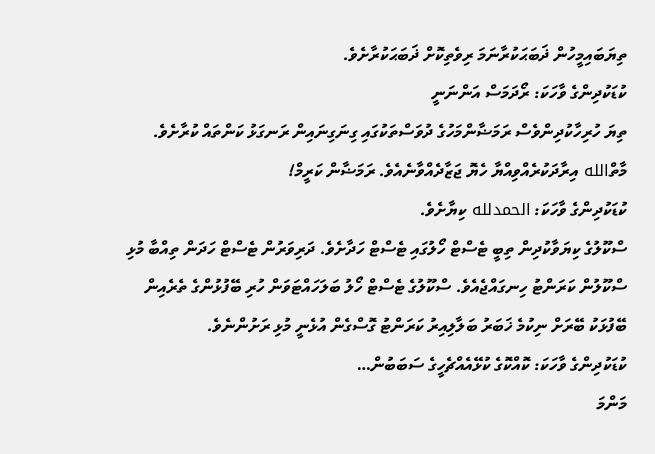ތިޔަބައިމީހުން ޛަބަޙަކުރާނަމަ ރިވެތިކޮށް ޛަބަޙަކުރާށެވެ.
ކުޑަކުދިންގެ ވާހަކަ: ރޯދަމަސް އަންނަނީ
ތިޔަ ހުރިހާކުދިންވެސް ރަމަޟާންމަހުގެ ދުވަސްތަކުގައި ގިނަގިނައިން ރަނގަޅު ކަންތައް ކުރާށެވެ. މާތްالله އިރާދަކުރެއްވިއްޔާ ހެޔޮ ޖަޒާދެއްވާނެއެވެ. ރަމަޟާން ކަރީމް!
ކުޑަކުދިންގެ ވާހަކަ: الحمدلله ކިޔާށެވެ.
ސްކޫލުގެ ކިޔަވާކުދިން ތިބީ ޓެސްޓް ހޯލުގައި ޓެސްޓް ހަދާށެވެ. ދަރިވަރުން ޓެސްޓް ހަދަން ތިއްބާ މުޅި ސްކޫލުން ކަރަންޓު ހިނގައްޖެއެވެ. ސްކޫލުގެ ޓެސްޓް ހޯލު ބަލަހައްޓަވަން ހުރި ބޭފުޅުންގެ ތެރެއިން ބޭފުޅަކު ބޭރަށް ނިކުމެ ޚަބަރު ބަލާލިއިރު ކަރަންޓު ގޮސްގެން އުޅެނީ މުޅި ރަށުންނެވެ.
ކުޑަކުދިންގެ ވާހަކަ: ކޮއްކޮގެ ކުޅޭއެއްޗެހީގެ ސަބަބުން…
މަންމަ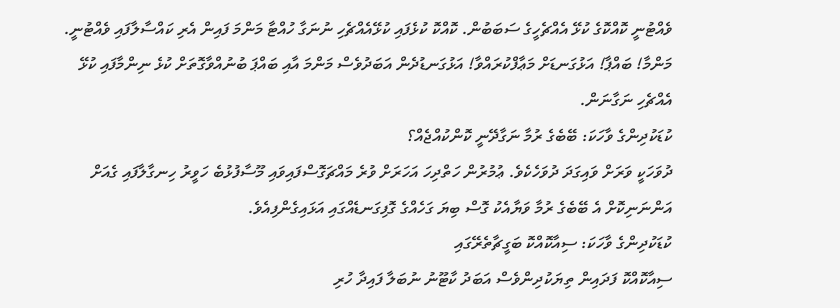ވެއްޓުނީ ކޮއްކޮގެ ކުޅޭ އެއްޗެހީގެ ސަބަބުން. ކޮއްކޮ ކުޅެފައި ކުޅޭއެއްޗެހި ނުނަގާ ހުއްޓާ މަންމަ ފައިން އެރި ކައްސާލާފައި ވެއްޓުނީ. މަންމާ! ބައްޕާ! އަޅުގަނޑަށް މަޢާފްކުރައްވާ! އަޅުގަނޑުދެން އަބަދުވެސް މަންމަ އާއި ބައްޕަ ބުނުއްވާގޮތަށް ކުޅެ ނިންމާފައި ކުޅޭ އެއްޗެހި ނަގާނަން.
ކުޑަކުދިންގެ ވާހަކަ: ބޭބެގެ ރުމާ ނަގާދޭނީ ކޮންކުއްޖެއް؟
ދުވަހަކީ ވަރަށް ވައިގަދަ ދުވަހެކެވެ. ޢުމުރުން ހަތްދިހަ އަހަރަށް ވުރެ މައްޗަގޮސްފައިވައި މޫސާފުޅުބެ ހަވީރު ހިނގާލާފައި ގެއަށް އަންނަނިކޮށް އެ ބޭބެގެ ރުމާ ވަޔާއެކު ގޮސް ބިޔަ ގަހެއްގެ ގޮފިގަނޑެއްގައި އަޅައިގެންފިއެވެ.
ކުޑަކުދިންގެ ވާހަކަ: ސިއާކޮއްކޮ ބަގީޗާތެރޭގައި
ސިއާކޮއްކޮ ފަދައިން ތިޔަކުދިންވެސް އަބަދު ކާޓޫނު ނުބަލާ ފައިދާ ހުރި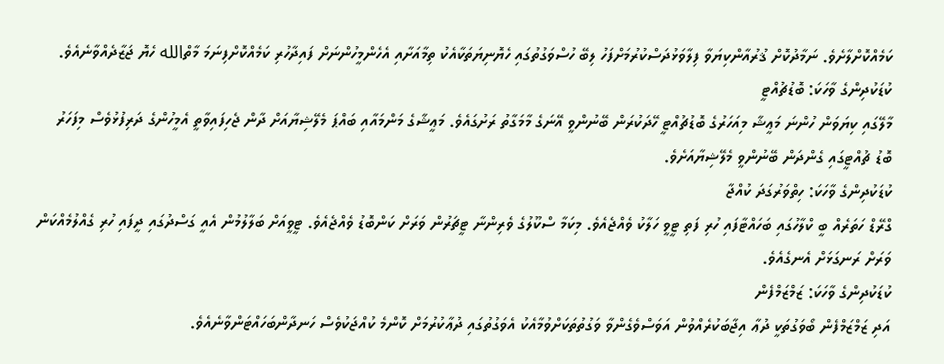ކަމެއްކޮށްލާށެވެ. ނަމާދުކޮށް ޤުރުއާންކިޔަވާ ފިލާވަޅުދަސްކުރުމަށްފަހު ލިބޭ ހުސްވަގުތުގައި ހެޔޮނިޔަތަކާއެކު ތިމާއަށާއި އެހެންމީހުންނަށް ފައިދާހުރި ކަމެއްކޮށްފިނަމަ މާތްالله ހެޔޮ ޖަޒާދެއްވާނެއެވެ.
ކުޑަކުދިންގެ ވާހަކަ: ބޮޑުޗުއްޓީ
މާލޭގައި ކިޔަވަން ހުންނަ މަޢީޝާ މިއަހަރުގެ ބޮޑުޗުއްޓީ ހޭދަކުރަން ބޭނުންވީ އޭނަގެ މާމަގާތު ރަށުގައެވެ. މަޢީޝާގެ މަންމައާއި ބައްޕަ މެލޭޝިޔާއަށް ދާން ޖެހިފައިވާތީ އެމީހުންގެ ދަރިފުޅުވެސް މިފަހަރު ބޮޑު ޗުއްޓީގައި ގެންދަން ބޭނުންވީ މެލޭޝިޔާއަށެވެ.
ކުޑަކުދިންގެ ވާހަކަ: ހިތްވަރުގަދަ ކުއްޖާ
ގްރޭޑް ހަތަރެއް ބީ ކްލާހުގައި ބަހައްޓާފައި ހުރި ފަތި ޓީވީ ހަލާކު ވެއްޖެއެވެ. މިކަމާ ސްކޫލުގެ ވެރިންނާ ޓީޗަރުން ވަރަށް ކަންބޮޑު ވެއްޖެއެވެ. ޓީވީއަށް ބަލާލުމުން އެއީ ގަސްދުގައި ދީފައި ހުރި ގެއްލުމެއްކަން ވަރަށް ރަނގަޅަށް އެނގެއެވެ.
ކުޑަކުދިންގެ ވާހަކަ: ޒަމްޒަމްފެން
އަދި ޒަމްޒަމްފެން ބޯވަގުތަކީ ދުޢާ އިޖާބަކުރެއްވުން އަވަސްވެގެންވާ ވަގުތުތަކަށްވުމާއެކު އެވަގުތުގައި ދުޢާކުރުމަށް ކޮންމެ ކުއްޖަކުވެސް ހަނދާންބަހައްޓަންވާނެއެވެ.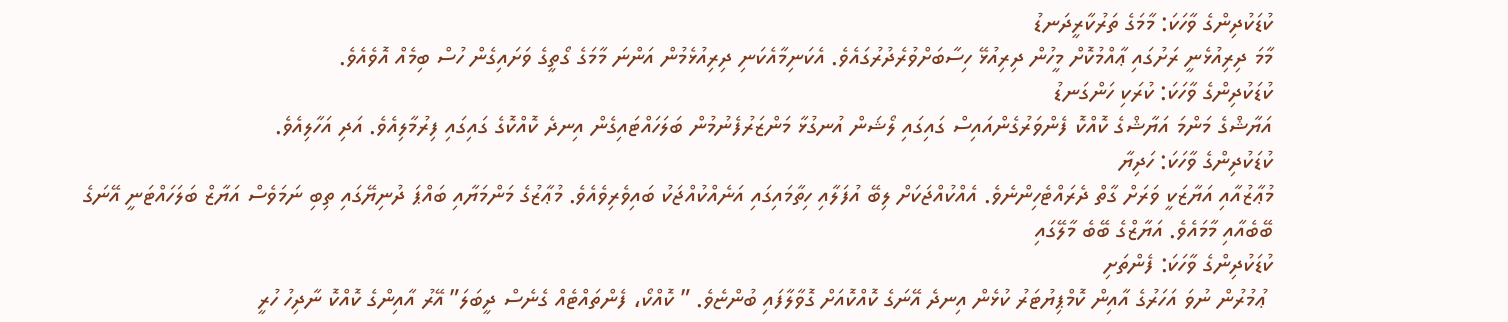ކުޑަކުދިންގެ ވާހަކަ: މާމަގެ ތަރުކާރީދަނޑު
މާމަ ދިރިއުޅެނީ ރަށުގައި ޢާއްމުކޮށް މީހުން ދިރިއުޅޭ ހިސާބަށްވުރެދުރުގައެވެ. އެކަނިމާއެކަނި ދިރިއުޅެމުން އަންނަ މާމަގެ ގޯތީގެ ވަށައިގެން ހުސް ބިމެއް އޮވެއެވެ.
ކުޑަކުދިންގެ ވާހަކަ: ކުރަކި ހަންގަނޑު
އަޔާޝްގެ މަންމަ އަޔާޝްގެ ކޮއްކޮ ފެންވަރުގެންއައިސް ގައިގައި ލޯޝަން އުނގުޅާ މަންޒަރުފެނުމުން ބަލަހައްޓައިގެން އިނދެ ކޮއްކޮގެ ގައިގައި ފިރުމާލިއެވެ. އަދި އަހާލިއެވެ.
ކުޑަކުދިންގެ ވާހަކަ: ހަދިޔާ
މުޢާޒުއާއި އަޔާޒަކީ ވަރަށް ގާތް ދެރައްޓެހިންނެވެ. އެއްކުއްޖަކަށް ލިބޭ އުފަލާއި ހިތާމައިގައި އަނެއްކުއްޖަކު ބައިވެރިވެއެވެ. މުޢާޒުގެ މަންމަޔާއި ބައްޕަ ދުނިޔޭގައި ތިބި ނަމަވެސް އަޔާޒް ބަލަހައްޓަނީ އޭނަގެ ބޭބެއާއި މާމައެވެ. އަޔާޒްގެ ބޭބެ މާލޭގައި
ކުޑަކުދިންގެ ވާހަކަ: ފެންތަށި
 ޢުމުރުން ނުވަ އަހަރުގެ އާއިން ކޮމްޕިޔުޓަރު ކުޅެން އިނދެ އޭނަގެ ކޮއްކޮއަށް ގޮވާލާފައި ބުންޏެވެ. ” ކޮއްކޯ، ފެންތައްޓެއް ގެނެސް ދީބަލަ” އޭރު އާއިންގެ ކޮއްކޮ ނާދިހު ހުރީ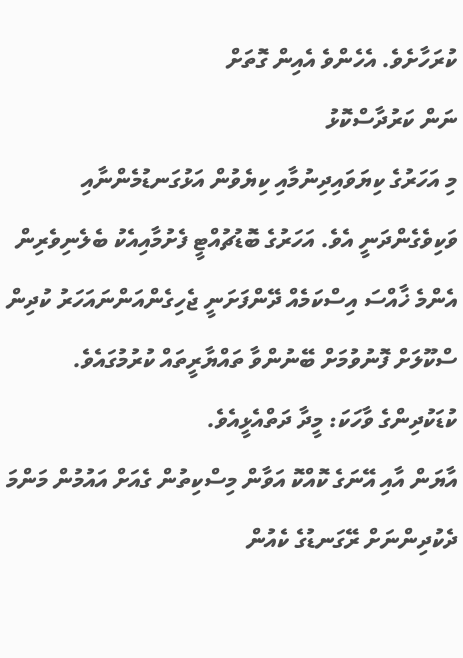ކުރަހާށެވެ. އެހެންވެ އެއިން ގޮތަށް
ނަން ކަރުދާސްކޮޅު
މި އަހަރުގެ ކިޔަވައިދިނުމާއި ކިޔެވުން އަޅުގަނޑުމެންނާއި ވަކިވެގެންދަނީ އެވެ. އަހަރުގެ ބޮޑުޗުއްޓީ ފެށުމާއިއެކު ބެލެނިވެރިން އެންމެ ޚާއްސަ އިސްކަމެއް ދޭންފަށަނީ ޖެހިގެންއަންނައަހަރު ކުދިން ސްކޫލަށް ފޮނުވުމަށް ބޭނުންވާ ތައްޔާރީތައް ކުރުމުގައެވެ.
ކުޑަކުދިންގެ ވާހަކަ: މީދާ ދަތްއެޅީއެވެ.
އާޔަން އާއި އޭނަގެ ކޮއްކޮ އަވާން މިސްކިތުން ގެއަށް އައުމުން މަންމަ ދެކުދިންނަށް ރޭގަނޑުގެ ކެއުން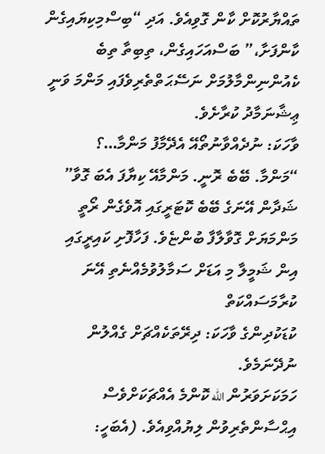ތައްޔާރުކޮށް ކާން ގޮވިއެވެ. އަދި “ބިސްމިކިޔައިގެން ކާންފަށާ،” ބަސްއަހައިގެން، ތިބިތާ ތިބެ ކެއުންނިންމާލުމަށް ނަސޭޙަތްތެރިވެފައި މަންމަ ވަނީ ޢިޝާނަމާދު ކުރާށެވެ.
ވާހަކަ: ނުދެއްވާނުތޯއޭ އެދޭމާފު މަންމާ…؟
“މަންމާ. ބޭބެ ރޮނީ. މަންމާއޭ ކިޔާފަ އެބަ ގޮވާ” ޝަދާން އޭނަގެ ބޭބެ ކޮޓަރީގައި އޮވެގެން ރޯތީ މަންމަޔަށް ގޮވާލާފާ ބުންޏެވެ. ފަހާފޮށި ކައިރީގައި އިން ޝަމީލާ މި އަޑަށް ސަމާލުވުމެއްނެތި އޭނަ ކުރާމަސައްކަތް
ކުޑަކުދިންގެ ވާހަކަ: ދިރޭތަކެއްޗަށް ގެއްލުން ނުދޭނަމެވެ.
ހަމަކަށަވަރުން الله ކޮންމެ އެއްޗަކަށްވެސް އިޙްސާންތެރިވުން ލިޔުއްވިއެވެ. (އެބަހީ: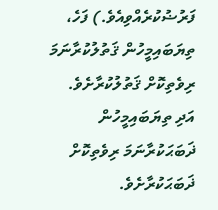ފަރުޟުކުރެއްވިއެވެ.) ފަހެ، ތިޔަބައިމީހުން ޤަތުލުކުރާނަމަ ރިވެތިކޮށް ޤަތުލުކުރާށެވެ. އަދި ތިޔަބައިމީހުން ޛަބަޙަކުރާނަމަ ރިވެތިކޮށް ޛަބަޙަކުރާށެވެ.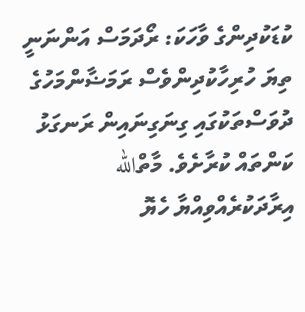ކުޑަކުދިންގެ ވާހަކަ: ރޯދަމަސް އަންނަނީ
ތިޔަ ހުރިހާކުދިންވެސް ރަމަޟާންމަހުގެ ދުވަސްތަކުގައި ގިނަގިނައިން ރަނގަޅު ކަންތައް ކުރާށެވެ. މާތްالله އިރާދަކުރެއްވިއްޔާ ހެޔޮ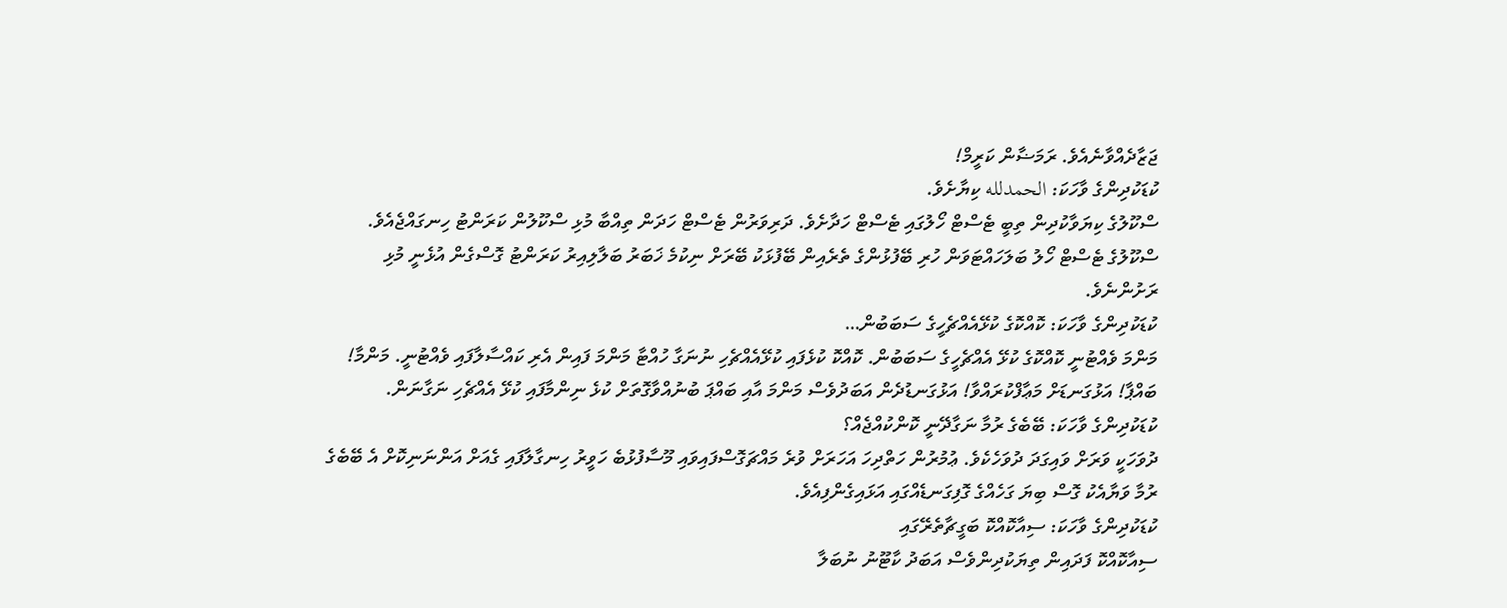ޖަޒާދެއްވާނެއެވެ. ރަމަޟާން ކަރީމް!
ކުޑަކުދިންގެ ވާހަކަ: الحمدلله ކިޔާށެވެ.
ސްކޫލުގެ ކިޔަވާކުދިން ތިބީ ޓެސްޓް ހޯލުގައި ޓެސްޓް ހަދާށެވެ. ދަރިވަރުން ޓެސްޓް ހަދަން ތިއްބާ މުޅި ސްކޫލުން ކަރަންޓު ހިނގައްޖެއެވެ. ސްކޫލުގެ ޓެސްޓް ހޯލު ބަލަހައްޓަވަން ހުރި ބޭފުޅުންގެ ތެރެއިން ބޭފުޅަކު ބޭރަށް ނިކުމެ ޚަބަރު ބަލާލިއިރު ކަރަންޓު ގޮސްގެން އުޅެނީ މުޅި ރަށުންނެވެ.
ކުޑަކުދިންގެ ވާހަކަ: ކޮއްކޮގެ ކުޅޭއެއްޗެހީގެ ސަބަބުން…
މަންމަ ވެއްޓުނީ ކޮއްކޮގެ ކުޅޭ އެއްޗެހީގެ ސަބަބުން. ކޮއްކޮ ކުޅެފައި ކުޅޭއެއްޗެހި ނުނަގާ ހުއްޓާ މަންމަ ފައިން އެރި ކައްސާލާފައި ވެއްޓުނީ. މަންމާ! ބައްޕާ! އަޅުގަނޑަށް މަޢާފްކުރައްވާ! އަޅުގަނޑުދެން އަބަދުވެސް މަންމަ އާއި ބައްޕަ ބުނުއްވާގޮތަށް ކުޅެ ނިންމާފައި ކުޅޭ އެއްޗެހި ނަގާނަން.
ކުޑަކުދިންގެ ވާހަކަ: ބޭބެގެ ރުމާ ނަގާދޭނީ ކޮންކުއްޖެއް؟
ދުވަހަކީ ވަރަށް ވައިގަދަ ދުވަހެކެވެ. ޢުމުރުން ހަތްދިހަ އަހަރަށް ވުރެ މައްޗަގޮސްފައިވައި މޫސާފުޅުބެ ހަވީރު ހިނގާލާފައި ގެއަށް އަންނަނިކޮށް އެ ބޭބެގެ ރުމާ ވަޔާއެކު ގޮސް ބިޔަ ގަހެއްގެ ގޮފިގަނޑެއްގައި އަޅައިގެންފިއެވެ.
ކުޑަކުދިންގެ ވާހަކަ: ސިއާކޮއްކޮ ބަގީޗާތެރޭގައި
ސިއާކޮއްކޮ ފަދައިން ތިޔަކުދިންވެސް އަބަދު ކާޓޫނު ނުބަލާ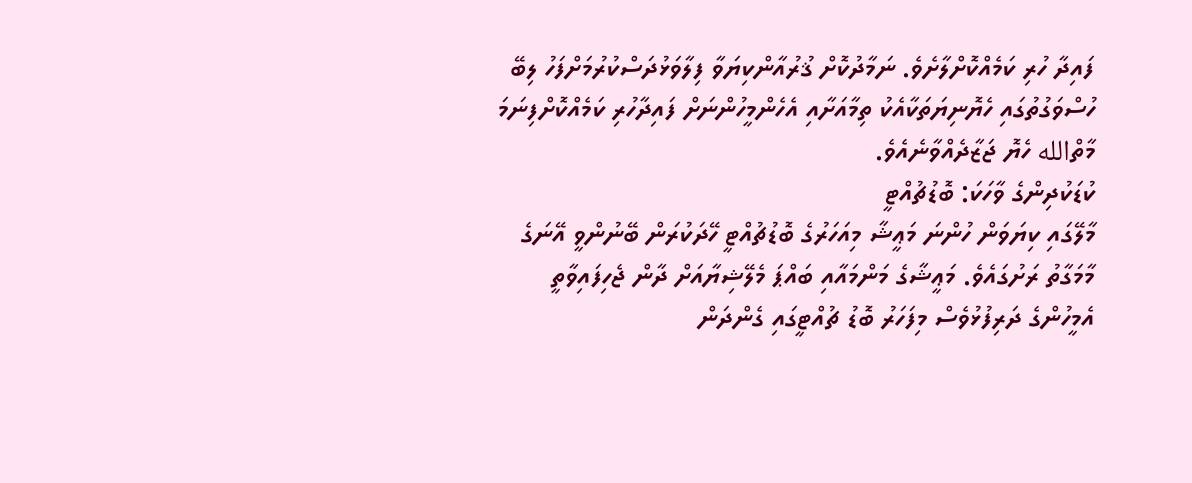ފައިދާ ހުރި ކަމެއްކޮށްލާށެވެ. ނަމާދުކޮށް ޤުރުއާންކިޔަވާ ފިލާވަޅުދަސްކުރުމަށްފަހު ލިބޭ ހުސްވަގުތުގައި ހެޔޮނިޔަތަކާއެކު ތިމާއަށާއި އެހެންމީހުންނަށް ފައިދާހުރި ކަމެއްކޮށްފިނަމަ މާތްالله ހެޔޮ ޖަޒާދެއްވާނެއެވެ.
ކުޑަކުދިންގެ ވާހަކަ: ބޮޑުޗުއްޓީ
މާލޭގައި ކިޔަވަން ހުންނަ މަޢީޝާ މިއަހަރުގެ ބޮޑުޗުއްޓީ ހޭދަކުރަން ބޭނުންވީ އޭނަގެ މާމަގާތު ރަށުގައެވެ. މަޢީޝާގެ މަންމައާއި ބައްޕަ މެލޭޝިޔާއަށް ދާން ޖެހިފައިވާތީ އެމީހުންގެ ދަރިފުޅުވެސް މިފަހަރު ބޮޑު ޗުއްޓީގައި ގެންދަން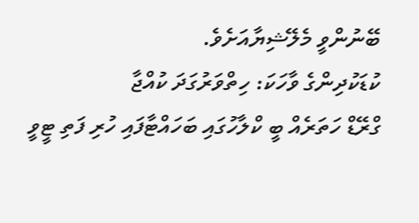ބޭނުންވީ މެލޭޝިޔާއަށެވެ.
ކުޑަކުދިންގެ ވާހަކަ: ހިތްވަރުގަދަ ކުއްޖާ
ގްރޭޑް ހަތަރެއް ބީ ކްލާހުގައި ބަހައްޓާފައި ހުރި ފަތި ޓީވީ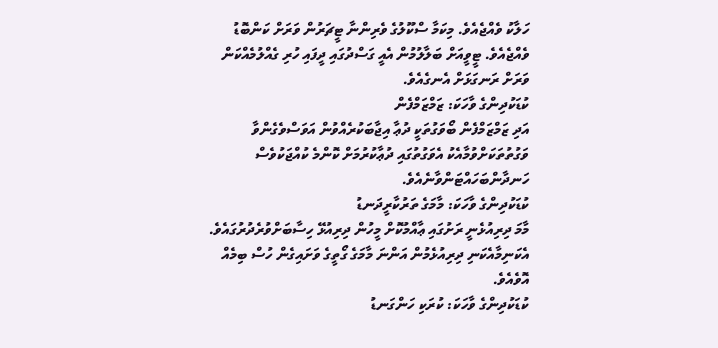ހަލާކު ވެއްޖެއެވެ. މިކަމާ ސްކޫލުގެ ވެރިންނާ ޓީޗަރުން ވަރަށް ކަންބޮޑު ވެއްޖެއެވެ. ޓީވީއަށް ބަލާލުމުން އެއީ ގަސްދުގައި ދީފައި ހުރި ގެއްލުމެއްކަން ވަރަށް ރަނގަޅަށް އެނގެއެވެ.
ކުޑަކުދިންގެ ވާހަކަ: ޒަމްޒަމްފެން
އަދި ޒަމްޒަމްފެން ބޯވަގުތަކީ ދުޢާ އިޖާބަކުރެއްވުން އަވަސްވެގެންވާ ވަގުތުތަކަށްވުމާއެކު އެވަގުތުގައި ދުޢާކުރުމަށް ކޮންމެ ކުއްޖަކުވެސް ހަނދާންބަހައްޓަންވާނެއެވެ.
ކުޑަކުދިންގެ ވާހަކަ: މާމަގެ ތަރުކާރީދަނޑު
މާމަ ދިރިއުޅެނީ ރަށުގައި ޢާއްމުކޮށް މީހުން ދިރިއުޅޭ ހިސާބަށްވުރެދުރުގައެވެ. އެކަނިމާއެކަނި ދިރިއުޅެމުން އަންނަ މާމަގެ ގޯތީގެ ވަށައިގެން ހުސް ބިމެއް އޮވެއެވެ.
ކުޑަކުދިންގެ ވާހަކަ: ކުރަކި ހަންގަނޑު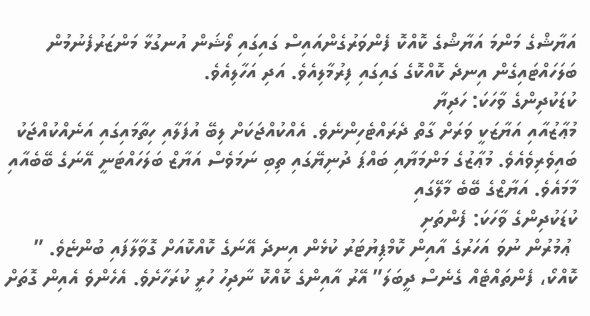އަޔާޝްގެ މަންމަ އަޔާޝްގެ ކޮއްކޮ ފެންވަރުގެންއައިސް ގައިގައި ލޯޝަން އުނގުޅާ މަންޒަރުފެނުމުން ބަލަހައްޓައިގެން އިނދެ ކޮއްކޮގެ ގައިގައި ފިރުމާލިއެވެ. އަދި އަހާލިއެވެ.
ކުޑަކުދިންގެ ވާހަކަ: ހަދިޔާ
މުޢާޒުއާއި އަޔާޒަކީ ވަރަށް ގާތް ދެރައްޓެހިންނެވެ. އެއްކުއްޖަކަށް ލިބޭ އުފަލާއި ހިތާމައިގައި އަނެއްކުއްޖަކު ބައިވެރިވެއެވެ. މުޢާޒުގެ މަންމަޔާއި ބައްޕަ ދުނިޔޭގައި ތިބި ނަމަވެސް އަޔާޒް ބަލަހައްޓަނީ އޭނަގެ ބޭބެއާއި މާމައެވެ. އަޔާޒްގެ ބޭބެ މާލޭގައި
ކުޑަކުދިންގެ ވާހަކަ: ފެންތަށި
 ޢުމުރުން ނުވަ އަހަރުގެ އާއިން ކޮމްޕިޔުޓަރު ކުޅެން އިނދެ އޭނަގެ ކޮއްކޮއަށް ގޮވާލާފައި ބުންޏެވެ. ” ކޮއްކޯ، ފެންތައްޓެއް ގެނެސް ދީބަލަ” އޭރު އާއިންގެ ކޮއްކޮ ނާދިހު ހުރީ ކުރަހާށެވެ. އެހެންވެ އެއިން ގޮތަށް